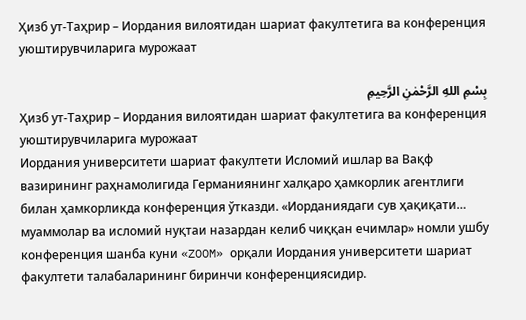Ҳизб ут-Таҳрир – Иордания вилоятидан шариат факултетига ва конференция уюштирувчиларига мурожаат

بِسْمِ اللهِ الرَّحْمٰنِ الرَّحِيمِ
Ҳизб ут-Таҳрир – Иордания вилоятидан шариат факултетига ва конференция уюштирувчиларига мурожаат
Иордания университети шариат факултети Исломий ишлар ва Вақф вазирининг раҳнамолигида Германиянинг халқаро ҳамкорлик агентлиги билан ҳамкорликда конференция ўтказди. «Иорданиядаги сув ҳақиқати… муаммолар ва исломий нуқтаи назардан келиб чиққан ечимлар» номли ушбу конференция шанба куни «ZOOM» орқали Иордания университети шариат факултети талабаларининг биринчи конференциясидир.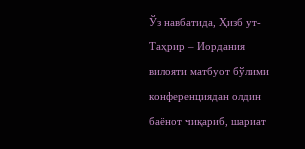Ўз навбатида, Ҳизб ут-Таҳрир – Иордания вилояти матбуот бўлими конференциядан олдин баёнот чиқариб, шариат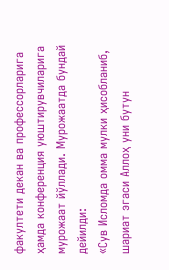факултети декан ва профессорларига ҳамда конференция уюштирувчиларига мурожаат йўллади. Мурожаатда бундай дейилди:
«Сув Исломда омма мулки ҳисобланиб, шариат эгаси Аллоҳ уни бутун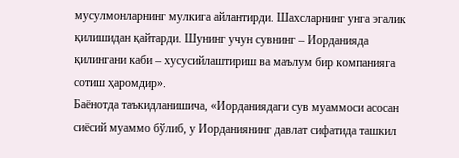мусулмонларнинг мулкига айлантирди. Шахсларнинг унга эгалик қилишидан қайтарди. Шунинг учун сувнинг – Иорданияда қилингани каби – хусусийлаштириш ва маълум бир компанияга сотиш ҳаромдир».
Баёнотда таъкидланишича, «Иорданиядаги сув муаммоси асосан сиёсий муаммо бўлиб, у Иорданиянинг давлат сифатида ташкил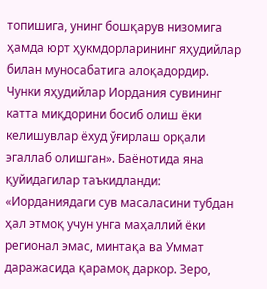топишига, унинг бошқарув низомига ҳамда юрт ҳукмдорларининг яҳудийлар билан муносабатига алоқадордир. Чунки яҳудийлар Иордания сувининг катта миқдорини босиб олиш ёки келишувлар ёхуд ўғирлаш орқали эгаллаб олишган». Баёнотида яна қуйидагилар таъкидланди:
«Иорданиядаги сув масаласини тубдан ҳал этмоқ учун унга маҳаллий ёки регионал эмас, минтақа ва Уммат даражасида қарамоқ даркор. Зеро,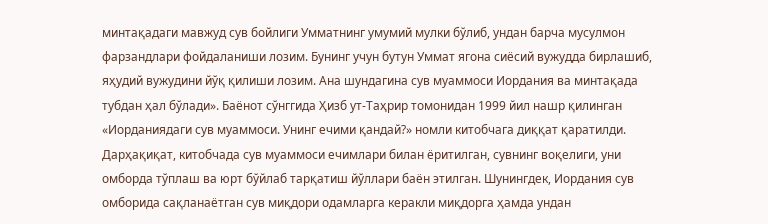минтақадаги мавжуд сув бойлиги Умматнинг умумий мулки бўлиб, ундан барча мусулмон фарзандлари фойдаланиши лозим. Бунинг учун бутун Уммат ягона сиёсий вужудда бирлашиб, яҳудий вужудини йўқ қилиши лозим. Ана шундагина сув муаммоси Иордания ва минтақада тубдан ҳал бўлади». Баёнот сўнггида Ҳизб ут-Таҳрир томонидан 1999 йил нашр қилинган «Иорданиядаги сув муаммоси. Унинг ечими қандай?» номли китобчага диққат қаратилди. Дарҳақиқат, китобчада сув муаммоси ечимлари билан ёритилган, сувнинг воқелиги, уни омборда тўплаш ва юрт бўйлаб тарқатиш йўллари баён этилган. Шунингдек, Иордания сув омборида сақланаётган сув миқдори одамларга керакли миқдорга ҳамда ундан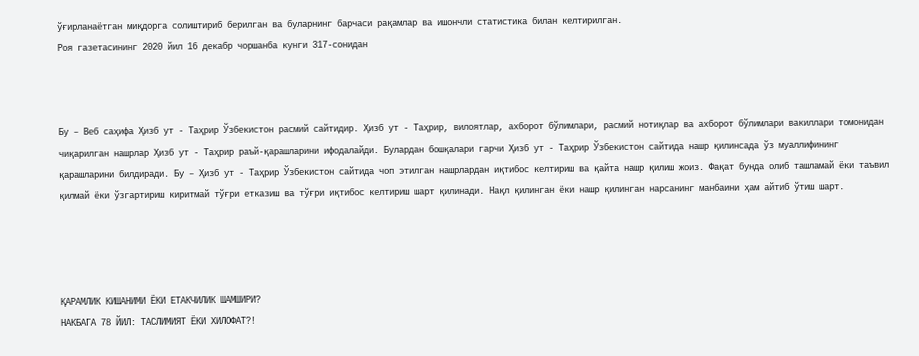ўғирланаётган миқдорга солиштириб берилган ва буларнинг барчаси рақамлар ва ишончли статистика билан келтирилган.
Роя газетасининг 2020 йил 16 декабр чоршанба кунги 317-сонидан



Бу – Веб саҳифа Ҳизб ут - Таҳрир Ўзбекистон расмий сайтидир. Ҳизб ут - Таҳрир, вилоятлар, ахборот бўлимлари, расмий нотиқлар ва ахборот бўлимлари вакиллари томонидан чиқарилган нашрлар Ҳизб ут - Таҳрир раъй-қарашларини ифодалайди. Булардан бошқалари гарчи Ҳизб ут - Таҳрир Ўзбекистон сайтида нашр қилинсада ўз муаллифининг қарашларини билдиради. Бу – Ҳизб ут - Таҳрир Ўзбекистон сайтида чоп этилган нашрлардан иқтибос келтириш ва қайта нашр қилиш жоиз. Фақат бунда олиб ташламай ёки таъвил қилмай ёки ўзгартириш киритмай тўғри етказиш ва тўғри иқтибос келтириш шарт қилинади. Нақл қилинган ёки нашр қилинган нарсанинг манбаини ҳам айтиб ўтиш шарт.




ҚАРАМЛИК КИШАНИМИ ЁКИ ЕТАКЧИЛИК ШАМШИРИ?
НАКБАГА 78 ЙИЛ: ТАСЛИМИЯТ ЁКИ ХИЛОФАТ?!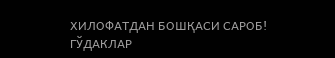ХИЛОФАТДАН БОШҚАСИ САРОБ!
ГЎДАКЛАР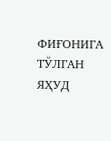ФИҒОНИГА ТЎЛГАН ЯҲУД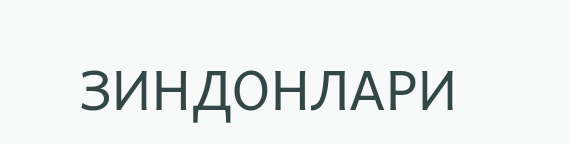ЗИНДОНЛАРИ